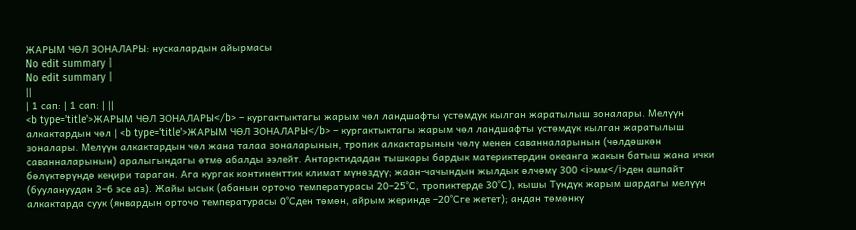ЖАРЫМ ЧӨЛ ЗОНАЛАРЫ: нускалардын айырмасы
No edit summary |
No edit summary |
||
| 1 сап: | 1 сап: | ||
<b type='title'>ЖАРЫМ ЧӨЛ ЗОНАЛАРЫ</b> – кургактыктагы жарым чөл ландшафты үстөмдүк кылган жаратылыш зоналары. Мелүүн алкактардын чөл | <b type='title'>ЖАРЫМ ЧӨЛ ЗОНАЛАРЫ</b> – кургактыктагы жарым чөл ландшафты үстөмдүк кылган жаратылыш зоналары. Мелүүн алкактардын чөл жана талаа зоналарынын, тропик алкактарынын чөлү менен саванналарынын (чөлдөшкөн саванналарынын) аралыгындагы өтмө абалды ээлейт. Антарктидадан тышкары бардык материктердин океанга жакын батыш жана ички бөлүктөрүндө кеңири тараган. Ага кургак континенттик климат мүнөздүү; жаан-чачындын жылдык өлчөмү 300 <i>мм</i>ден ашпайт (буулануудан 3–6 эсе аз). Жайы ысык (абанын орточо температурасы 20–25°С, тропиктерде 30°С), кышы Түндүк жарым шардагы мелүүн алкактарда суук (январдын орточо температурасы 0°Сден төмөн, айрым жеринде –20°Сге жетет); андан төмөнкү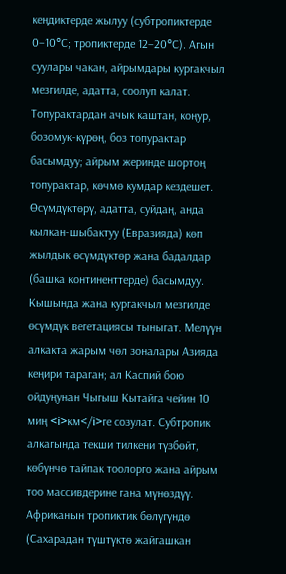кеңдиктерде жылуу (субтропиктерде 0–10°С; тропиктерде 12–20°С). Агын суулары чакан, айрымдары кургакчыл мезгилде, адатта, соолуп калат. Топурактардан ачык каштан, коңур, бозомук-күрөң, боз топурактар басымдуу; айрым жеринде шортоң топурактар, көчмө кумдар кездешет. Өсүмдүктөрү, адатта, суйдаң, анда кылкан-шыбактуу (Евразияда) көп жылдык өсүмдүктөр жана бадалдар (башка континенттерде) басымдуу. Кышында жана кургакчыл мезгилде өсүмдүк вегетациясы тыныгат. Мелүүн алкакта жарым чөл зоналары Азияда кеңири тараган; ал Каспий бою ойдуңунан Чыгыш Кытайга чейин 10 миң <i>км</i>ге созулат. Субтропик алкагында текши тилкени түзбөйт, көбүнчө тайпак тоолорго жана айрым тоо массивдерине гана мүнөздүү. Африканын тропиктик бөлүгүндө (Сахарадан түштүктө жайгашкан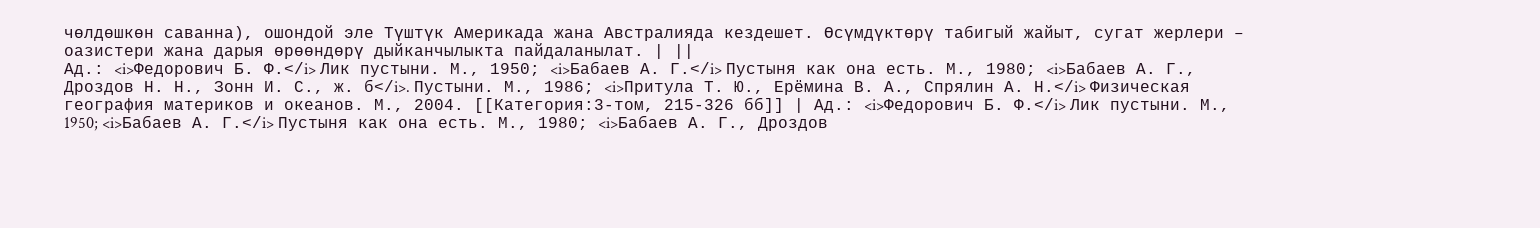чөлдөшкөн саванна), ошондой эле Түштүк Америкада жана Австралияда кездешет. Өсүмдүктөрү табигый жайыт, сугат жерлери – оазистери жана дарыя өрөөндөрү дыйканчылыкта пайдаланылат. | ||
Ад.: <i>Федорович Б. Ф.</i> Лик пустыни. М., 1950; <i>Бабаев А. Г.</i> Пустыня как она есть. М., 1980; <i>Бабаев А. Г., Дроздов Н. Н., Зонн И. С., ж. б</i>. Пустыни. М., 1986; <i>Притула Т. Ю., Ерёмина В. А., Спрялин А. Н.</i> Физическая география материков и океанов. М., 2004. [[Категория:3-том, 215-326 бб]] | Ад.: <i>Федорович Б. Ф.</i> Лик пустыни. М., 1950; <i>Бабаев А. Г.</i> Пустыня как она есть. М., 1980; <i>Бабаев А. Г., Дроздов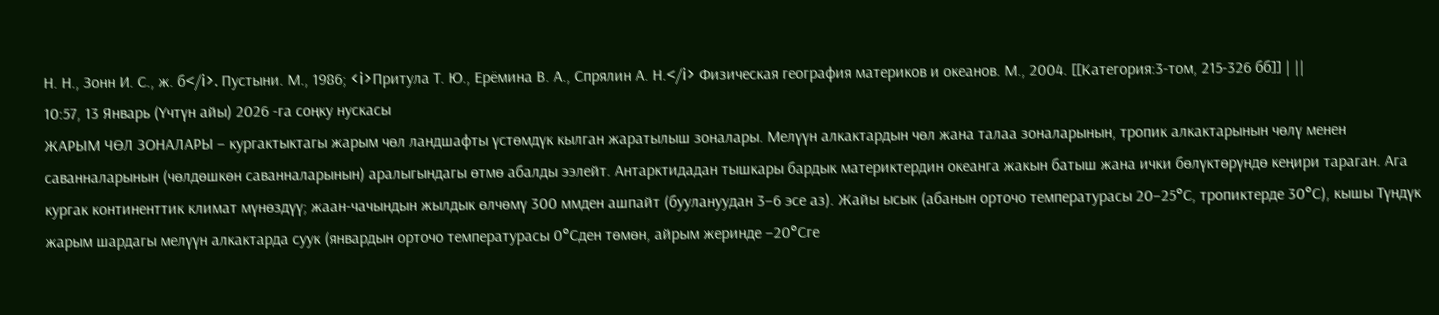Н. Н., Зонн И. С., ж. б</i>. Пустыни. М., 1986; <i>Притула Т. Ю., Ерёмина В. А., Спрялин А. Н.</i> Физическая география материков и океанов. М., 2004. [[Категория:3-том, 215-326 бб]] | ||
10:57, 13 Январь (Үчтүн айы) 2026 -га соңку нускасы
ЖАРЫМ ЧӨЛ ЗОНАЛАРЫ – кургактыктагы жарым чөл ландшафты үстөмдүк кылган жаратылыш зоналары. Мелүүн алкактардын чөл жана талаа зоналарынын, тропик алкактарынын чөлү менен саванналарынын (чөлдөшкөн саванналарынын) аралыгындагы өтмө абалды ээлейт. Антарктидадан тышкары бардык материктердин океанга жакын батыш жана ички бөлүктөрүндө кеңири тараган. Ага кургак континенттик климат мүнөздүү; жаан-чачындын жылдык өлчөмү 300 ммден ашпайт (буулануудан 3–6 эсе аз). Жайы ысык (абанын орточо температурасы 20–25°С, тропиктерде 30°С), кышы Түндүк жарым шардагы мелүүн алкактарда суук (январдын орточо температурасы 0°Сден төмөн, айрым жеринде –20°Сге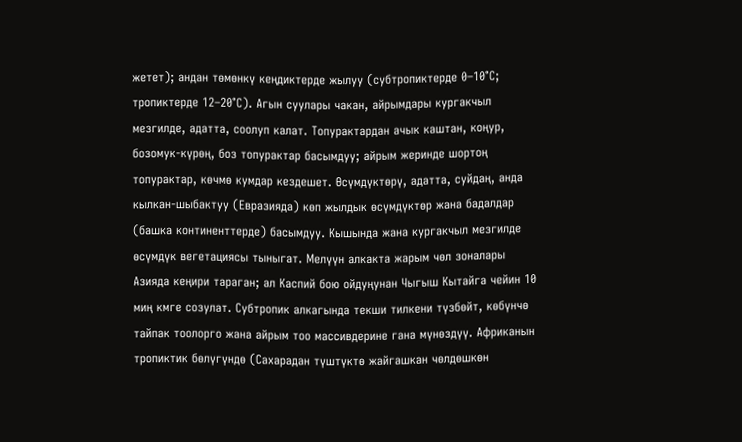жетет); андан төмөнкү кеңдиктерде жылуу (субтропиктерде 0–10°С; тропиктерде 12–20°С). Агын суулары чакан, айрымдары кургакчыл мезгилде, адатта, соолуп калат. Топурактардан ачык каштан, коңур, бозомук-күрөң, боз топурактар басымдуу; айрым жеринде шортоң топурактар, көчмө кумдар кездешет. Өсүмдүктөрү, адатта, суйдаң, анда кылкан-шыбактуу (Евразияда) көп жылдык өсүмдүктөр жана бадалдар (башка континенттерде) басымдуу. Кышында жана кургакчыл мезгилде өсүмдүк вегетациясы тыныгат. Мелүүн алкакта жарым чөл зоналары Азияда кеңири тараган; ал Каспий бою ойдуңунан Чыгыш Кытайга чейин 10 миң кмге созулат. Субтропик алкагында текши тилкени түзбөйт, көбүнчө тайпак тоолорго жана айрым тоо массивдерине гана мүнөздүү. Африканын тропиктик бөлүгүндө (Сахарадан түштүктө жайгашкан чөлдөшкөн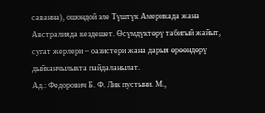саванна), ошондой эле Түштүк Америкада жана Австралияда кездешет. Өсүмдүктөрү табигый жайыт, сугат жерлери – оазистери жана дарыя өрөөндөрү дыйканчылыкта пайдаланылат.
Ад.: Федорович Б. Ф. Лик пустыни. М.,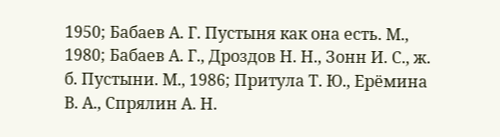1950; Бабаев А. Г. Пустыня как она есть. М., 1980; Бабаев А. Г., Дроздов Н. Н., Зонн И. С., ж. б. Пустыни. М., 1986; Притула Т. Ю., Ерёмина В. А., Спрялин А. Н.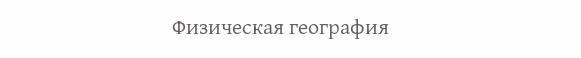Физическая география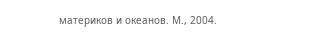материков и океанов. М., 2004.